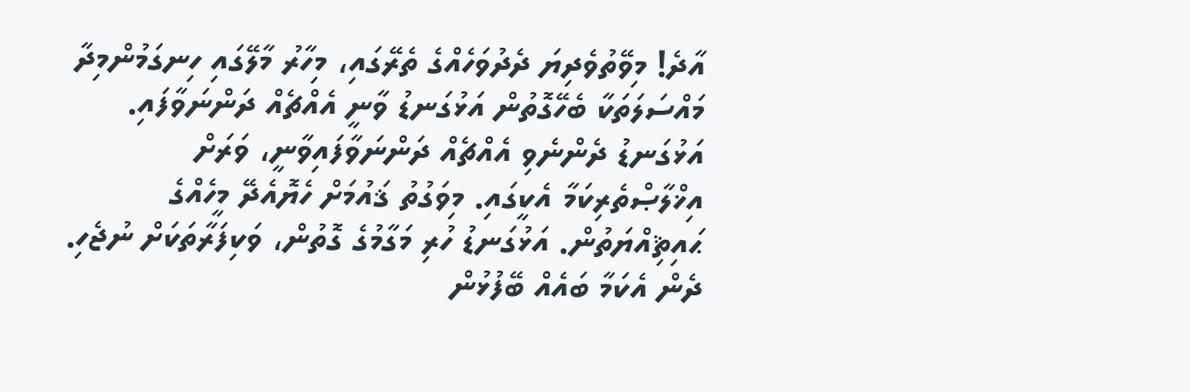އާދެ! މިވޭތުވެދިޔަ ދެދުވަހެއްގެ ތެރޭގައި، މިހާރު މާލޭގައި ހިނގަމުންމިދާ މައްސަލަތަކާ ބެހޭގޮތުން އަޅުގަނޑު ވާނީ އެއްޗެއް ދަންނަވާފައި. އަޅުގަނޑު ދެންނެވި އެއްޗެއް ދަންނަވާފައިވާނީ، ވަރަށް އިޚްލާޞްތެރިކަމާ އެކީގައި. މިވަގުތު ޤައުމަށް ހެޔޮއެދޭ މީހެއްގެ ޙައިޘިއްޔަތުން. އަޅުގަނޑު ހުރި މަގާމުގެ ގޮތުން، ވަކިފަރާތަކަށް ނުޖެހި. ދެން އެކަމާ ބައެއް ބޭފުޅުން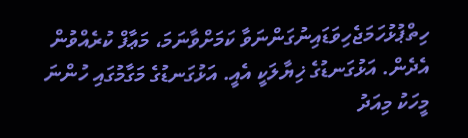ހިތްޕުޅުހަމަޖެހިވަޑައިނުގަންނަވާ ކަމަށްވާނަމަ، މަޢާފް ކުރެއްވުން އެދެން. އަޅުގަނޑުގެ ޚިޔާލަކީ އެއީ. އަޅުގަނޑުގެ މަގާމުގައި ހުންނަ މީހަކު މިއަދު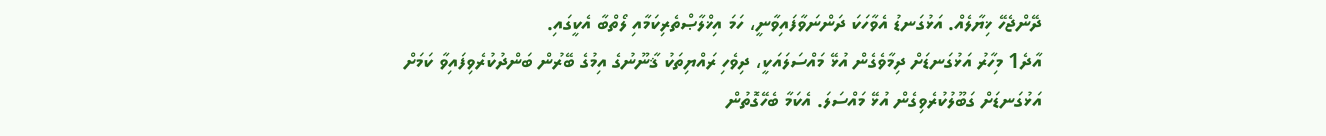ދޭންޖެހޭ ޚިޔާލެއް. އަޅުގަނޑު އެވާހަކަ ދަންނަވާފައިވާނީ، ހަމަ އިޚްލާޞްތެރިކަމާއި ލޯތްބާ އެކީގައި.
އާދެ1 މިހާރު އަޅުގަނޑަށް ދިމާވެގެން އުޅޭ މައްސަލައަކީ، ދިވެހި ރައްޔިތަކު ޤާނޫނުގެ އިމުގެ ބޭރުން ބަންދުކުރެވިފައިވާ ކަމަށް އަޅުގަނޑަށް ގަބޫލުކުރެވިގެން އުޅޭ މައްސަލަ. އެކަމާ ބެހޭގޮތުން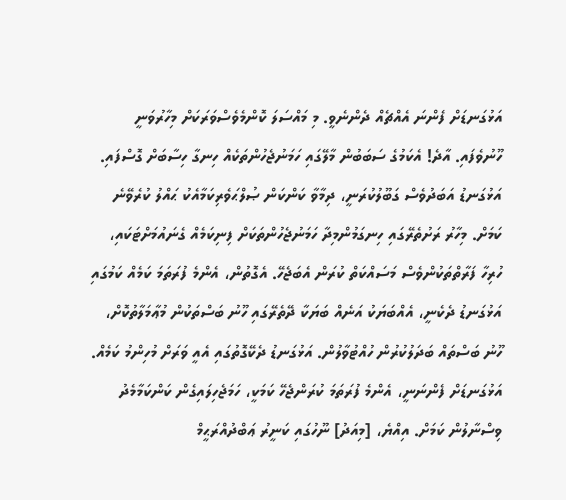އަޅުގަނޑަށް ފެންނަ އެއްޗެއް ދެންނެވީ. މި މައްސަލަ ކޮންމެވެސްވަރަކަށް މިހާރުވަނީ ހޫނުވެފައި. އާދެ! އެކަމުގެ ސަބަބުން މާލޭގައި ހަމަނުޖެހުންތަކެއް ހިނގާ ހިސާބަށް ގޮސްފައި. އަޅުގަނޑު އަބަދުވެސް ގަބޫލުކުރަނީ، ދިމާވާ ކަންކަން ޞުލްޙަވެރިކަމާއެކު ޙައްލު ކުރެވޭނެ ކަމަށް. މިހާރު ރަށުތެރޭގައި ހިނގަމުންމިދާ ހަމަނުޖެހުންތަކަށް ފިނިކަމެއް ގެނައުމަށްޓަކައި، ހުރިހާ ފަރާތްތަކުންވެސް މަސައްކަތް ކުރަން އެބަޖެހޭ. އެގޮތުން، އެންމެ ފުރަތަމަ ކަމެއް ކަމުގައި އަޅުގަނޑު ދެކެނީ، އެއްބަޔަކު އަނެއް ބަޔަކާ ދޭތެރޭގައި ހޫނު ބަސްތަކުން މުޢާމަލާތުކޮށް، ހޫނު ބަސްތައް ބަދަލުކުރުން ހުއްޓުވާލުން. އަޅުގަނޑު ދެކޭގޮތުގައި އެއީ ވަރަށް މުހިންމު ކަމެއް. އަޅުގަނޑަށް ފެންނަނީ، އެންމެ ފުރަތަމަ ކުރަންޖެހޭ ކަމަކީ، ހަމަޖެހިލައިގެން ކަންކަމާމެދު ވިސްނާލުން ކަމަށް. އިއްޔެ، [މިއަދު] ނޫހުގައި ކަނީރު ޢަބްދުއްރަޙީމް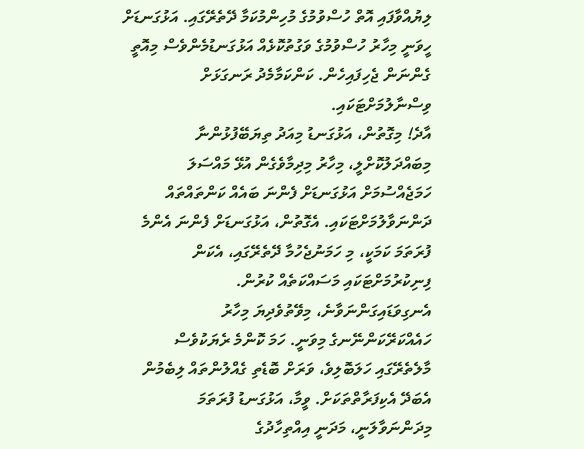ލިޔުއްވާފައި އޮތް ހުސްވުމުގެ މުހިންމުކަމާ ދޭތެރޭގައި. އަޅުގަނޑަށް ހީވަނީ މިހާރު ހުސްވުމުގެ ވަގުތުކޮޅެއް އަޅުގަނޑުމެންވެސް މިއޮތީ ގެންނަން ޖެހިފައިހެން. ކަންކަމާމެދު ރަނގަޅަށް ވިސްނާލުމަށްޓަކައި.
އާދެ! މިގޮތުން، އަޅުގަނޑު މިއަދު ތިޔަބޭފުޅުންނާ މިބައްދަލުކޮށްލީ، މިހާރު މިދިމާވެގެން އުޅޭ މައްސަލަ ހަމަޖެއްސުމަށް އަޅުގަނޑަށް ފެންނަ ބައެއް ކަންތައްތައް ދަންނަވާލުމަށްޓަކައި. އެގޮތުން، އަޅުގަނޑަށް ފެންނަ އެންމެ ފުރަތަމަ ކަމަކީ، މި ހަމަނުޖެހުމާ ދޭތެރޭގައި، އެކަން ފިނިކުރުމަށްޓަކައި މަސައްކަތެއް ކުރުން. އެނގިވަޑައިގަންނަވާނެ، މިވޭތުވެދިޔަ މިހާރު ހައެއްކަރޭކަންނޭނގެ މިވަނީ. ހަމަ ކޮންމެ ރެޔަކުވެސް މާލެތެރޭގައި ހަލަބޮލިވެ، ވަރަށް ބޮޑެތި ގެއްލުންތައް ލިބެމުން އެބަދޭ އެކިފަރާތްތަކަށް. ވީމާ، އަޅުގަނޑު ފުރަތަމަ މިދަންނަވާލަނީ، މަދަނީ އިއްތިހާދުގެ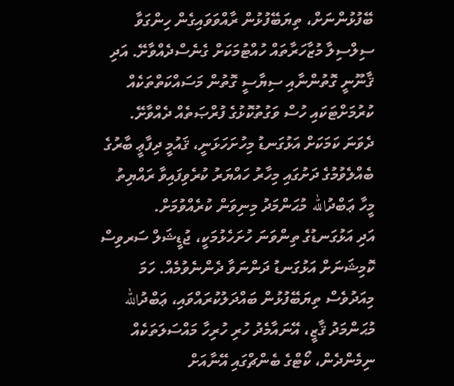ބޭފުޅުންނަށް، ތިޔަބޭފުޅުން ރާއްވަވައިގެން ހިންގަވާ ސިލްސިލާ މުޒާހަރާތައް ހުއްޓުމަކަށް ގެނެސްދެއްވާށޭ. އަދި ޤާނޫނީ ގޮތުންނާއި ސިޔާސީ ގޮތުން މަސައްކަތްތަކެއް ކުރުމަށްޓަކައި ހުސް ވަގުތުކޮޅުގެ ފުރްޞަތެއް ދެއްވާށޭ.
ދެވަނަ ކަމަކަށް އަޅުގަނޑު މިހުށަހަޅަނީ، ޤައުމީ ދިފާޢީ ބާރުގެ ބެއްލެވުމުގެ ދަށުގައި މިހާރު ހައްޔަރު ކުރެވިފައިވާ ރައްޔިތު މީހާ ޢަބްދުالله މުޙަންމަދު މިނިވަން ކުރެއްވުމަށް.
އަދި އަޅުގަނޑުގެ ތިންވަނަ ހުށަހެޅުމަކީ، ޖުޑީޝަލް ސަރވިސް ކޮމިޝަނަށް އަޅުގަނޑު ދަންނަވާ ދެންނެވުމެއް. ހަމަ މިއަދުވެސް ތިޔަބޭފުޅުން ބައްދަލުކުރައްވައި، ޢަބްދުالله މުޙަންމަދު ޤާޒީ، އޭނައާމެދު ހުރި ހުރިހާ މައްސަލަތަކެއް ނިމެންދެން، ކޯޓްގެ ބެންޗްގައި އޭނާއަށް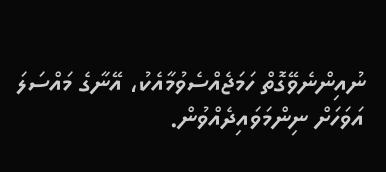ނުއިންނެވޭގޮތް ހަމަޖެއްސެވުމާއެކު، އޭނާގެ މައްސަލަ އަވަހަށް ނިންމަވައިދެއްވުން.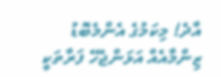އާދެ! މިކަމުގެ އެންމެބޮޑު ޒިންމާއެއް އަޅަންޖެހޭ ފަރާތަކީ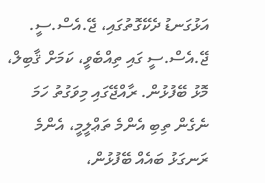އަޅުގަނޑު ދެކޭގޮތުގައި، ޖޭ.އެސް.ސީ. ޖޭ.އެސް.ސީ ގައި ތިއްބެވީ، ކަމަށް ޤާބިލް، މޮޅު ބޭފުޅުން. ރާއްޖޭގައި މިވަގުތު ހަމަ ނެގެން ތިބި އެންމެ ތަޢްލީމީ، އެންމެ ރަނގަޅު ބައެއް ބޭފުޅުން،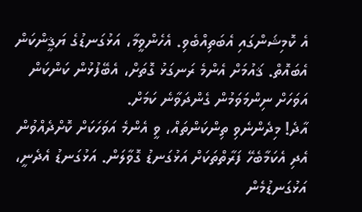އެ ކޮމިޝަންގައި އެބަތިއްބެވި. އެހެންވީމާ، އަޅުގަނޑުގެ ޔަޤީންކަން އެބައޮތް. ޤައުމަށް އެންމެ ރަނގަޅު ގޮތަށް، އެބޭފުޅުން ކަންކަން އަވަހަށް ނިންމަވަމުން ގެންދަވާނެ ކަމަށް.
އާދެ! މިދެންނެވި ތިންކަންތައް، ވީ އެންމެ އަވަހަކަށް ކޮށްދެއްވުން އެދި އެކަމާބެހޭ ފަރާތްތަކަށް އަޅުގަނޑު ގޮވާލަން. އަޅުގަނޑު އެދެނީ، އަޅުގަނޑުމެން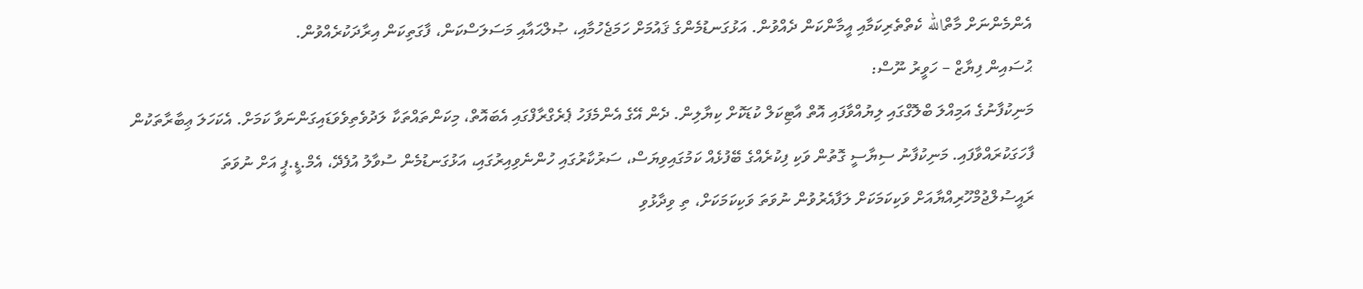އެންމެންނަށް މާތްالله ކެތްތެރިކަމާއި އީމާންކަން ދެއްވުން. އަޅުގަނޑުމެންގެ ޤައުމަށް ހަމަޖެހުމާއި، ޞުލްޙައާއި މަސަލަސްކަން، ފާގަތިކަން އިރާދަކުރެއްވުން.
ޙުސައިން ފިޔާޒް – ހަވީރު ނޫސް:
މަނިކުފާނުގެ އަމިއްލަ ބްލޮގްގައި ލިޔުއްވާފައި އޮތް އާޓިކަލް ކުޑަކޮށް ކިޔާލިން. ދެން އޭގެ އެންމެފަހު ޕެރެގްރާފްގައި އެބައޮތް، މިކަންތައްތަކާ ލަދުވެތިވެވަޑައިގަންނަވާ ކަމަށް. އެކަހަލަ ޢިބާރާތަކުން ފާހަގަކުރައްވާފައި. މަނިކުފާނު ސިޔާސީ ގޮތުން ވަކި ފިކުރެއްގެ ބޭފުޅެއް ކަމުގައިވިޔަސް، ސަރުކާރުގައި ހުންނެވިއިރުގައި، އަޅުގަނޑުމެން ސުވާލު އުފެދޭ، އެމް.ޑީ.ޕީ އަށް ނުވަތަ ރައީސުލްޖުމްހޫރިއްޔާއަށް ވަކިކަމަކަށް ލަފާއެރުވުން ނުވަތަ ވަކިކަމަކަށް، ތި ވިދާޅުވި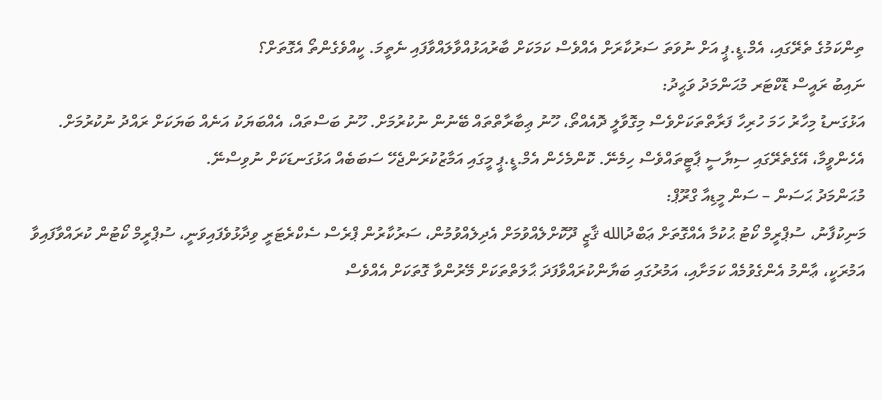ތިންކަމުގެ ތެރޭގައި، އެމް.ޑީ.ޕީ އަށް ނުވަތަ ސަރުކާރަށް އެއްވެސް ކަމަކަށް ބާރުއަޅުއްވާލައްވާފައި ނެތީމަ. ކީއްވެގެންތޯ އެގޮތަށް؟
ނައިބު ރައީސް ޑޮކްޓަރ މުޙަންމަދު ވަޙީދު:
އަޅުގަނޑު މިހާރު ހަމަ ހުރިހާ ފަރާތްތަކަށްވެސް މިގޮވާލީ ދޮއެއްތޯ، ހޫނު ޢިބާރާތްތައް ބޭނުން ނުކުރުމަށް. ހޫނު ބަސްތައް، އެއްބަޔަކު އަނެއް ބަޔަކަށް ރައްދު ނުކުރުމަށް. އެހެންވީމާ، އޭގެތެރޭގައި ސިޔާސީ ޕާޓީތައްވެސް ހިމެނޭ. ކޮންމެހެން އެމް.ޑީ.ޕީ މީގައި އަމާޒުކުރަންޖެހޭ ސަބަބެއް އަޅުގަނޑަކަށް ނުވިސްނޭ.
މުޙަންމަދު ޙަސަން – ސަން މީޑިއާ ގްރޫޕް:
މަނިކުފާނު، ސުޕްރީމް ކޯޓު ޙުކުމާ އެއްގޮތަށް ޢަބްދުالله ޤާޒީ ދޫކޮށްލެއްވުމަށް އެދިލެއްވުމުން، ސަރުކާރުން ޕްރެސް ސެކްރެޓަރީ ވިދާޅުވެފައިވަނީ، ސުޕްރީމް ކޯޓުން ކުރައްވާފައިވާ އަމުރަކީ، ޢާންމު އެންގެވުމެއް ކަމަށާއި، އަމުރުގައި ބަޔާންކުރައްވާފަދަ ޙާލަތްތަކަށް މޭރުންވާ ގޮތަކަށް އެއްވެސް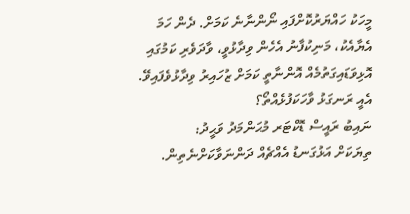މީހަކު ހައްޔަރުކޮށްފައި ނޯންނާނެ ކަމަށް. ދެން ހަމަ އެޔާއެކު، މަނިކުފާނު އެހެން ވިދާޅުވީ، ވާދަވެރި ކަމުގައި އޮޅިވަޑައިގަތުމެއް އޮންނާތީ ކަމަށް ޒުހައިރު ވިދާޅުވެފައިވޭ. އެއީ ރަނގަޅު ވާހަކަފުޅެއްތޯ؟
ނައިބު ރައީސް ޑޮކްޓަރ މުޙަންމަދު ވަޙީދު:
ތިޔަކަށް އަޅުގަނޑު އެއްޗެއް ދަންނަވާކަށްނެތިން.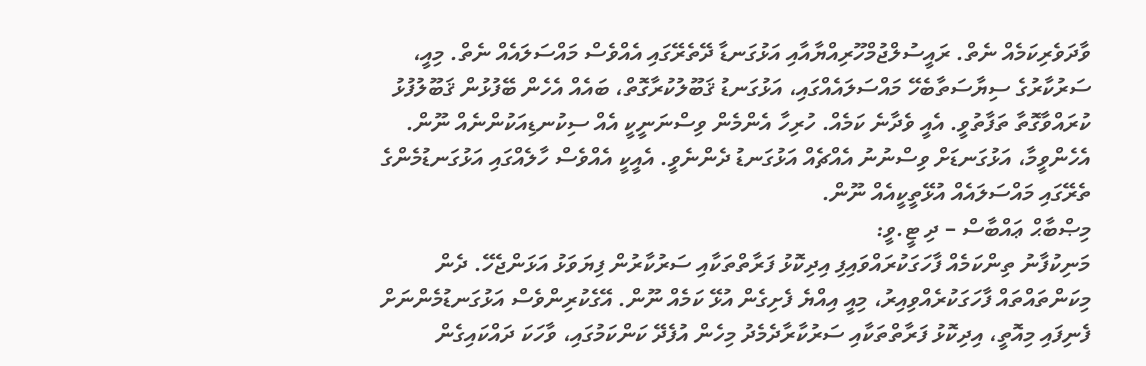ވާދަވެރިކަމެއް ނެތް. ރައީސުލްޖުމްހޫރިއްޔާއާއި އަޅުގަނޑާ ދޭތެރޭގައި އެއްވެސް މައްސަލައެއް ނެތް. މިއީ، ސަރުކާރުގެ ސިޔާސަތާބެހޭ މައްސަލައެއްގައި، އަޅުގަނޑު ޤަބޫލުކުރާގޮތް، ބައެއް އެހެން ބޭފުޅުން ޤަބޫލުފުޅު ކުރައްވާގޮތާ ތަފާތުވީ. އެއީ ވެދާނެ ކަމެއް. ހުރިހާ އެންމެން ވިސްނަނީކީ އެއް ސިކުނޑިއަކުންނެއް ނޫން. އެހެންވީމާ، އަޅުގަނޑަށް ވިސްނުނު އެއްޗެއް އަޅުގަނޑު ދެންނެވީ. އެއީކީ އެއްވެސް ހާލެއްގައި އަޅުގަނޑުމެންގެ ތެރޭގައި މައްސަލައެއް އުޅޭތީކީއެއް ނޫން.
މިޞްބާޙް ޢައްބާސް – ދި ޓީ.ވީ:
މަނިކުފާނު ތިންކަމެއް ފާހަގަކުރައްވައިފި އިދިކޮޅު ފަރާތްތަކާއި ސަރުކާރުން ފިޔަވަޅު އަޅަންޖެހޭ. ދެން މިކަންތައްތައް ފާހަގަކުރެއްވިއިރު، މިއީ އިއްޔެ ފެށިގެން އުޅޭ ކަމެއް ނޫން. އޭގެކުރިންވެސް އަޅުގަނޑުމެންނަށް ފެނިފައި މިއޮތީ، އިދިކޮޅު ފަރާތްތަކާއި ސަރުކާރާދެމެދު މިހެން އުފެދޭ ކަންކަމުގައި، ވާހަކަ ދައްކައިގެން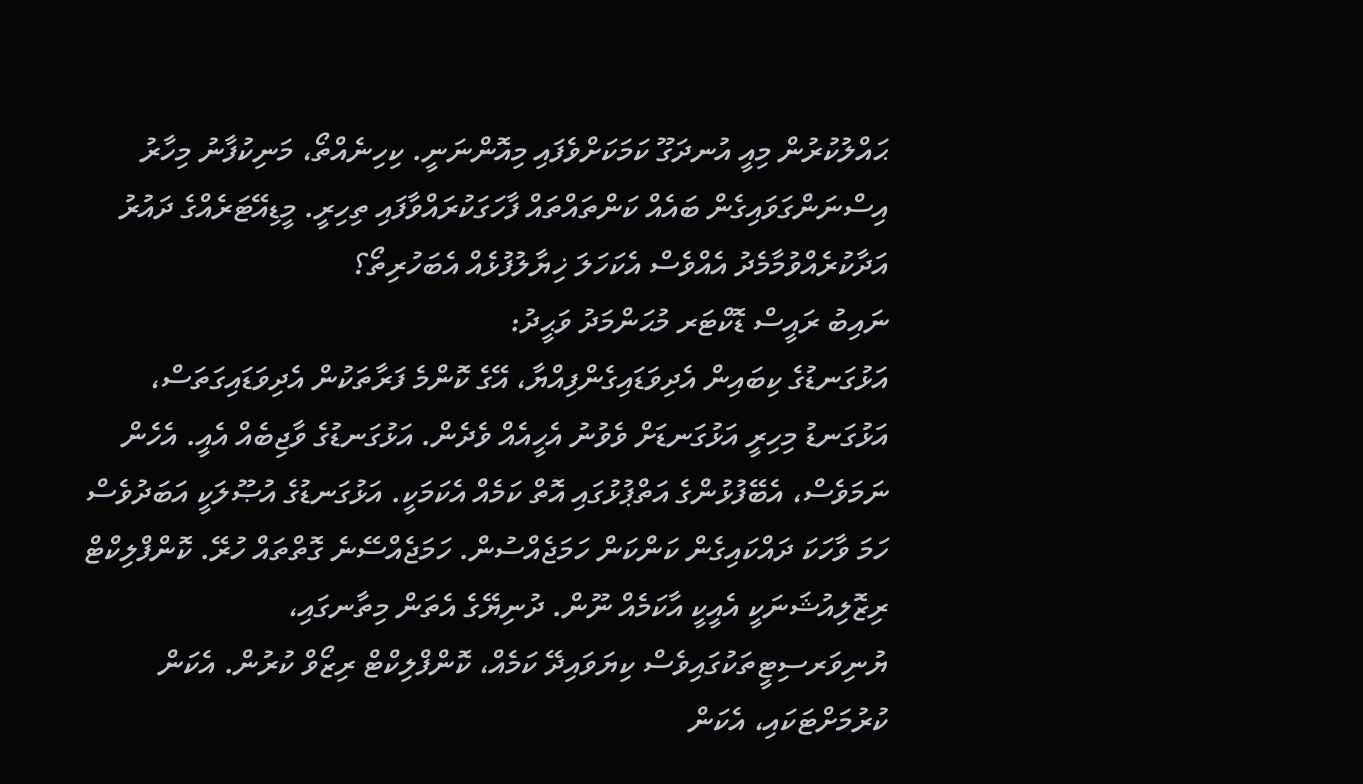ޙައްލުކުރުން މިއީ އުނދަގޫ ކަމަކަށްވެފައި މިއޮންނަނީ. ކިހިނެއްތޯ، މަނިކުފާނު މިހާރު އިސްނަންގަވައިގެން ބައެއް ކަންތައްތައް ފާހަގަކުރައްވާފައި ތިހިރީ. މީޑިއޭޓަރެއްގެ ދައުރު އަދާކުރެއްވުމާމެދު އެއްވެސް އެކަހަލަ ޚިޔާލުފުޅެއް އެބަހުރިތޯ؟
ނައިބު ރައީސް ޑޮކްޓަރ މުޙަންމަދު ވަޙީދު:
އަޅުގަނޑުގެ ކިބައިން އެދިވަޑައިގެންފިއްޔާ، އޭގެ ކޮންމެ ފަރާތަކުން އެދިވަޑައިގަތަސް، އަޅުގަނޑު މިހިރީ އަޅުގަނޑަށް ވެވުނު އެހީއެއް ވެދެން. އަޅުގަނޑުގެ ވާޖިބެއް އެއީ. އެހެން ނަމަވެސް، އެބޭފުޅުންގެ އަތްޕުޅުގައި އޮތް ކަމެއް އެކަމަކީ. އަޅުގަނޑުގެ އުޞޫލަކީ އަބަދުވެސް ހަމަ ވާހަކަ ދައްކައިގެން ކަންކަން ހަމަޖެއްސުން. ހަމަޖެއްސޭނެ ގޮތްތައް ހުރޭ. ކޮންފްލިކްޓް ރިޒޮލިއުޝަނަކީ އެއީކީ އާކަމެއް ނޫން. ދުނިޔޭގެ އެތަން މިތާނގައި، ޔުނިވަރސިޓީތަކުގައިވެސް ކިޔަވައިދޭ ކަމެއް، ކޮންފްލިކްޓް ރިޒޯވް ކުރުން. އެކަން ކުރުމަށްޓަކައި، އެކަން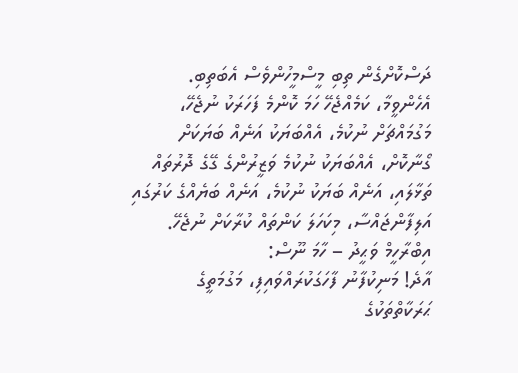ދަސްކޮށްގެން ތިބި މީސްމީހުންވެސް އެބަތިބި. އެހެންވީމާ، ކަމެއްޖެހޭ ހަމަ ކޮންމެ ފަހަރަކު ނުޖެހޭ، މަގުމައްޗަށް ނުކުމެ، އެއްބަޔަކު އަނެއް ބަޔަކަށް ގޯނާކޮށް، އެއްބަޔަކު ނުކުމެ ވަޒީރުންގެ ގޭގެ ދޮރުތައް ތަޅާލައި، އަނެއް ބަޔަކު ނުކުމެ، އަނެއް ބަޔެއްގެ ކަރުގައި އަލިފާންޖައްސާ، މިކަހަލަ ކަންތައް ކުރާކަށް ނުޖެހޭ.
އިބްރާހީމް ވަޙީދު – ހާމަ ނޫސް:
އާދެ! މަނިކުފާނު ފާހަގަކުރައްވައިފި، މަގުމަތީގެ ޙަރަކާތްތަކުގެ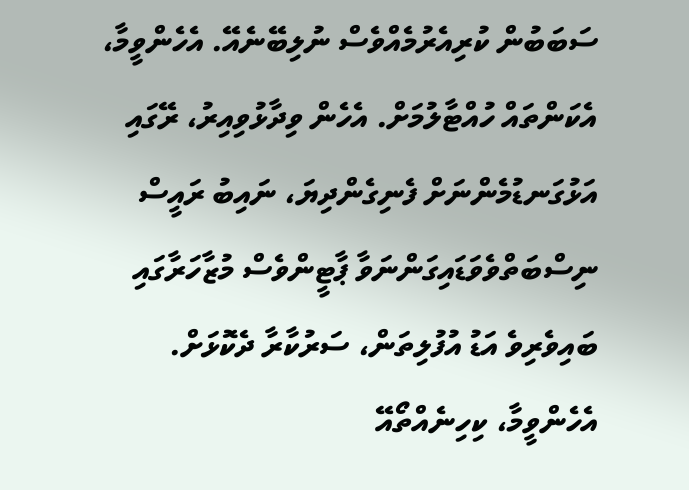ސަބަބުން ކުރިއެރުމެއްވެސް ނުލިބޭނެއޭ. އެހެންވީމާ، އެކަންތައް ހުއްޓާލުމަށް. އެހެން ވިދާޅުވިއިރު، ރޭގައި އަޅުގަނޑުމެންނަށް ފެނިގެންދިޔަ، ނައިބު ރައީސް ނިސްބަތްވެވަޑައިގަންނަވާ ޕާޓީންވެސް މުޒާހަރާގައި ބައިވެރިވެ އަޑު އުފުލިތަން، ސަރުކާރާ ދެކޮޅަށް. އެހެންވީމާ، ކިހިނެއްތޯއޭ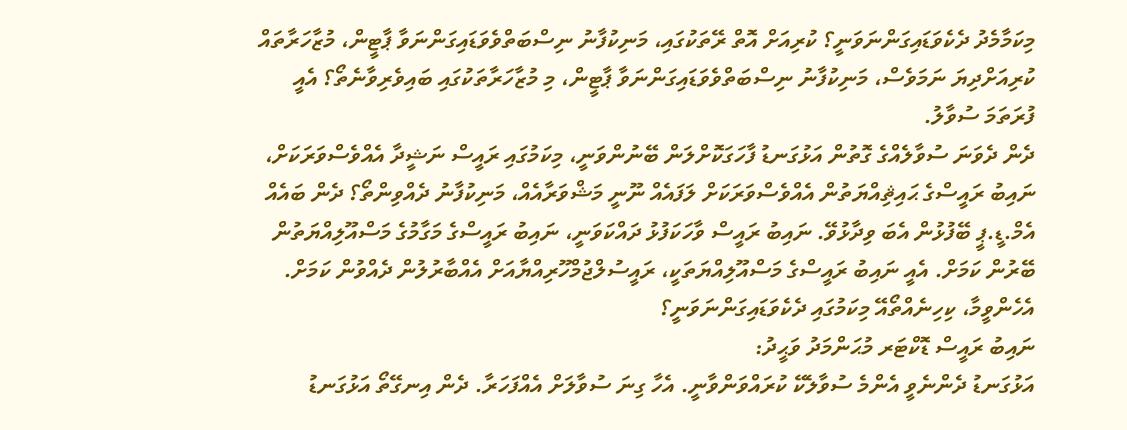މިކަމާމެދު ދެކެވަޑައިގަންނަވަނީ؟ ކުރިއަށް އޮތް ރޭތަކުގައި، މަނިކުފާނު ނިސްބަތްވެވަޑައިގަންނަވާ ޕާޓީން، މުޒާހަރާތައް ކުރިއަށްދިޔަ ނަމަވެސް، މަނިކުފާނު ނިސްބަތްވެވަޑައިގަންނަވާ ޕާޓީން، މި މުޒާހަރާތަކުގައި ބައިވެރިވާނެތޯ؟ އެއީ ފުރަތަމަ ސުވާލު.
ދެން ދެވަނަ ސުވާލެއްގެ ގޮތުން އަޅުގަނޑު ފާހަގަކޮށްލަން ބޭނުންވަނީ، މިކަމުގައި ރައީސް ނަޝީދާ އެއްވެސްވަރަކަށް، ނައިބު ރައީސްގެ ޙައިޘިއްޔަތުން އެއްވެސްވަރަކަށް ލަފައެއް ނޫނީ މަޝްވަރާއެއް، މަނިކުފާނު ދެއްވިންތޯ؟ ދެން ބައެއް އެމް.ޑީ.ޕީ ބޭފުޅުން އެބަ ވިދާޅުވޭ. ނައިބު ރައީސް ވާހަކަފުޅު ދައްކަވަނީ، ނައިބު ރައީސްގެ މަގާމުގެ މަސްއޫލިއްޔަތުން ބޭރުން ކަމަށް. އެއީ ނައިބު ރައީސްގެ މަސްއޫލިއްޔަތަކީ، ރައީސުލްޖުމްހޫރިއްޔާއަށް އެއްބާރުލުން ދެއްވުން ކަމަށް. އެހެންވީމާ، ކިހިނެއްތޯއޭ މިކަމުގައި ދެކެވަޑައިގަންނަވަނީ؟
ނައިބު ރައީސް ޑޮކްޓަރ މުޙަންމަދު ވަޙީދު:
އަޅުގަނޑު ދެންނެވީ އެންމެ ސުވާލެކޭ ކުރައްވަންވާނީ. އެހާ ގިނަ ސުވާލަށް އެއްފަހަރާ. ދެން އިނގޭތޯ އަޅުގަނޑު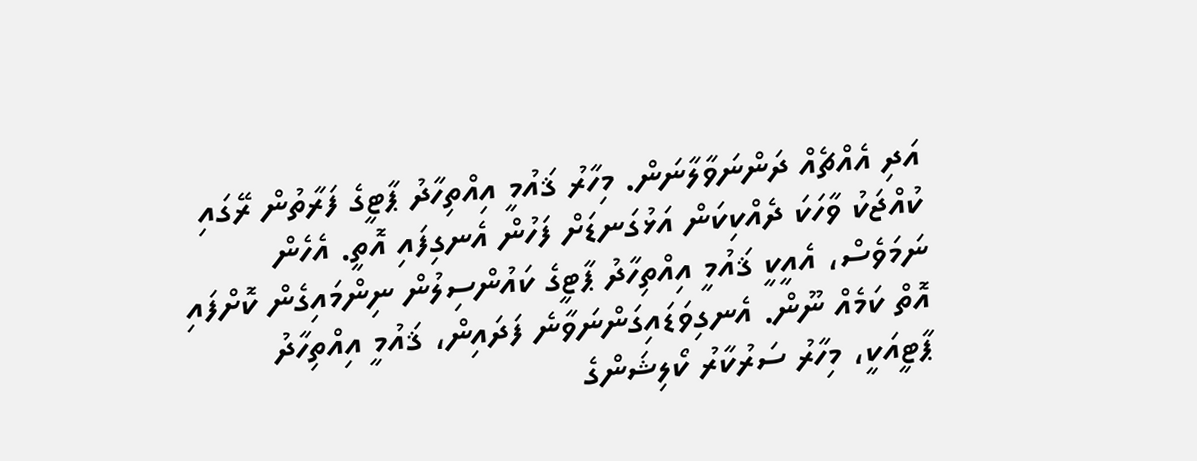އަދި އެއްޗެއް ދަންނަވާލާނަން. މިހާރު ޤައުމީ އިއްތިހާދު ޕާޓީގެ ފަރާތުން ރޭގައި ކުއްޖަކު ވާހަކަ ދެއްކިކަން އަޅުގަނޑަށް ފަހުން އެނގިފައި އޮތީ. އެހެން ނަމަވެސް، އެއީކީ ޤައުމީ އިއްތިހާދު ޕާޓީގެ ކައުންސިލުން ނިންމައިގެން ކޮށްފައި އޮތް ކަމެއް ނޫން. އެނގިވަޑައިގަންނަވާނެ ފަދައިން، ޤައުމީ އިއްތިހާދު ޕާޓީއަކީ، މިހާރު ސަރުކާރު ކޯލިޝަންގެ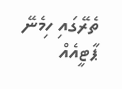ތެރޭގައި ހިމެނޭ ޕާޓީއެއް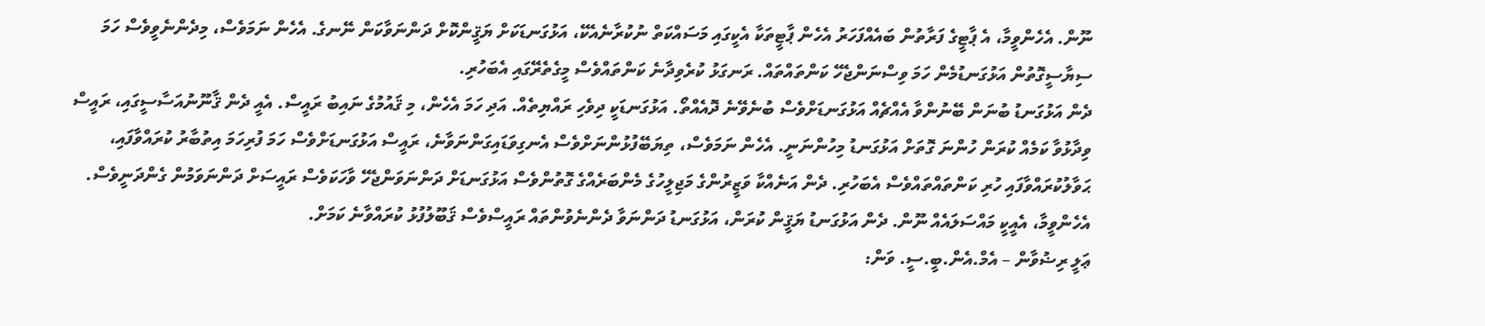ނޫން. އެހެންވީމާ، އެ ޕާޓީގެ ފަރާތުން ބައެއްފަހަރު އެހެން ޕާޓީތަކާ އެކީގައި މަސައްކަތް ނުކުރާނެއެކޭ، އަޅުގަނޑަކަށް ޔަޤީންކޮށް ދަންނަވާކަން ނޭނގެ. އެހެން ނަމަވެސް، މިދެންނެވީވެސް ހަމަ ސިޔާސީގޮތުން އަޅުގަނޑުމެން ހަމަ ވިސްނަންޖެހޭ ކަންތައްތައް. ރަނގަޅު ކުރެވިދާނެ ކަންތައްވެސް މީގެތެރޭގައި އެބަހުރި.
ދެން އަޅުގަނޑު ބުނަން ބޭނުންވާ އެއްޗެއް އަޅުގަނޑަށްވެސް ބުނެވޭނެ ދޮއެއްތޯ. އަޅުގަނޑަކީ ދިވެހި ރައްޔިތެއް. އަދި ހަމަ އެހެން، މި ޤައުމުގެ ނައިބު ރައީސް. އެއީ ދެން ޤާނޫނުއަސާސީގައި، ރައީސް ވިދާޅުވާ ކަމެއް ކުރަން ހުންނަ ގޮތަށް އަޅުގަނޑު މިހުންނަނީ. އެހެން ނަމަވެސް، ތިޔަބޭފުޅުންނަށްވެސް އެނގިވަޑައިގަންނަވާނެ، ރައީސް އަޅުގަނޑަށްވެސް ހަމަ ފުރިހަމަ އިތުބާރު ކުރައްވާފައި، ޙަވާލުކުރައްވާފައި ހުރި ކަންތައްތައްވެސް އެބަހުރި. ދެން އަނެއްކާ ވަޒީރުންގެ މަޖިލީހުގެ މެންބަރެއްގެ ގޮތުންވެސް އަޅުގަނޑަށް ދަންނަވަންޖެހޭ ވާހަކަވެސް ރައީސަށް ދަންނަވަމުން ގެންދަނީވެސް. އެހެންވީމާ، އެއީކީ މައްސަލައެއް ނޫން. ދެން އަޅުގަނޑު ޔަޤީން ކުރަން، އަޅުގަނޑު ދަންނަވާ ދެންނެވުންތައް ރައީސްވެސް ޤަބޫލުފުޅު ކުރައްވާނެ ކަމަށް.
ޢަލީ ރިޟުވާން – އެމް.އެން.ބީ.ސީ. ވަން: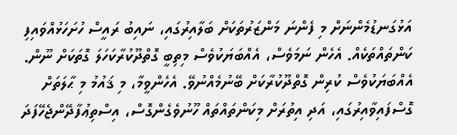އަޅުގަނޑުމެންނަށް މި ފެންނަ މަންޒަރުތަކަށް ބަލާއިރުގައި، ނައިބު ރައީސް ހުށަހަޅުއްވައިފި ކަންތައްތަކެއް. އެހެން ނަމަވެސް، އެއްބަޔަކުވެސް މިތިބީ ގޮތްދޫކުރާކަހަލަ ގޮތަކަށް ނޫން. އެއްބަޔަކުވެސް ކުރިން ގޮތްދޫކުރާކަށް ބޭނުމެއްނުވޭ. އެހެންވީމާ، މި ޤައުމު މި ޙާލަތަށް ގޮސްފައިވާއިރުގައި، އަދި އިތުރަށް މިކަންތައްތައް ހޫނުވެގެންގޮސް، އިސްތިޢުފާދޭންޖެހޭފަދަ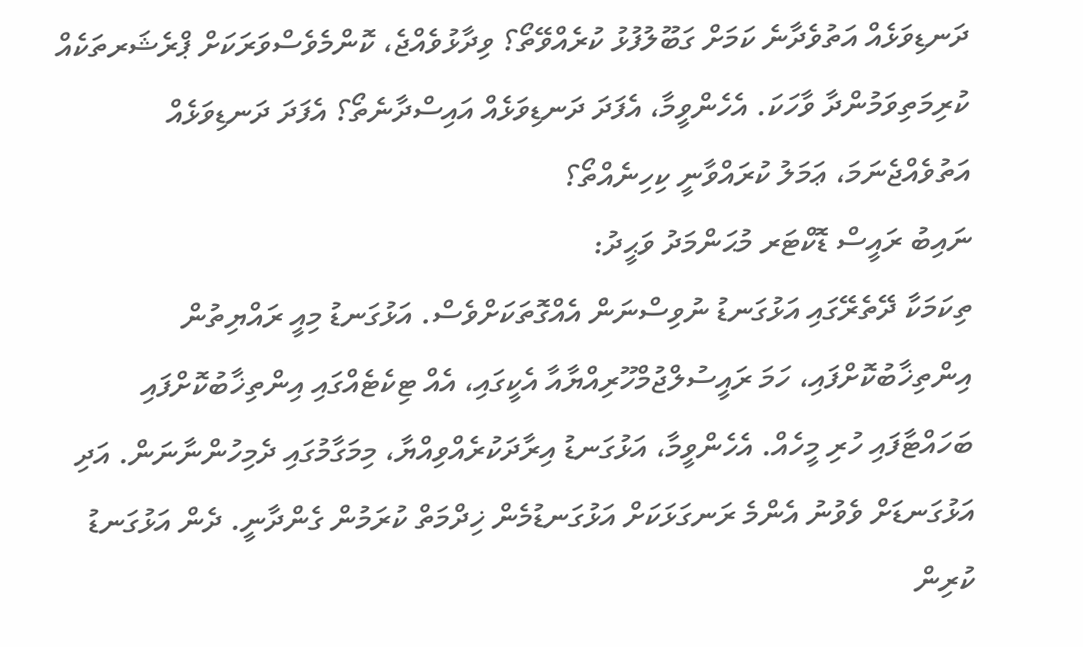ދަނޑިވަޅެއް އަތުވެދާނެ ކަމަށް ގަބޫލުފުޅު ކުރެއްވޭތޯ؟ ވިދާޅުވެއްޖެ، ކޮންމެވެސްވަރަކަށް ޕްރެޝަރތަކެއް ކުރިމަތިވަމުންދާ ވާހަކަ. އެހެންވީމާ، އެފަދަ ދަނޑިވަޅެއް އައިސްދާނެތޯ؟ އެފަދަ ދަނޑިވަޅެއް އަތުވެއްޖެނަމަ، ޢަމަލު ކުރައްވާނީ ކިހިނެއްތޯ؟
ނައިބު ރައީސް ޑޮކްޓަރ މުޙަންމަދު ވަޙީދު:
ތިކަމަކާ ދޭތެރޭގައި އަޅުގަނޑު ނުވިސްނަން އެއްގޮތަކަށްވެސް. އަޅުގަނޑު މިއީ ރައްޔިތުން އިންތިޚާބުކޮށްފައި، ހަމަ ރައީސުލްޖުމްހޫރިއްޔާއާ އެކީގައި، އެއް ޓިކެޓެއްގައި އިންތިޚާބުކޮށްފައި ބަހައްޓާފައި ހުރި މީހެއް. އެހެންވީމާ، އަޅުގަނޑު އިރާދަކުރެއްވިއްޔާ، މިމަގާމުގައި ދެމިހުންނާނަން. އަދި އަޅުގަނޑަށް ވެވުނު އެންމެ ރަނގަޅަކަށް އަޅުގަނޑުމެން ޚިދްމަތް ކުރަމުން ގެންދާނީ. ދެން އަޅުގަނޑު ކުރިން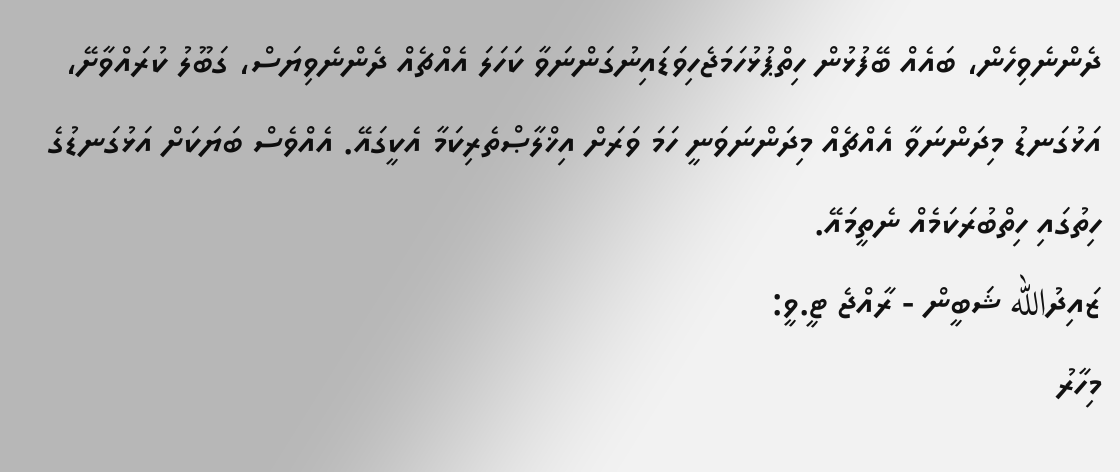ދެންނެވިހެން، ބައެއް ބޭފުޅުން ހިތްޕުޅުހަމަޖެހިވަޑައިނުގަންނަވާ ކަހަލަ އެއްޗެއް ދެންނެވިޔަސް، ގަބޫލު ކުރައްވާށޭ، އަޅުގަނޑު މިދަންނަވާ އެއްޗެއް މިދަންނަވަނީ ހަމަ ވަރަށް އިޚްލާޞްތެރިކަމާ އެކީގައޭ. އެއްވެސް ބަޔަކަށް އަޅުގަނޑުގެ ހިތުގައި ހިތްބުރަކަމެއް ނެތީމައޭ.
ޒައިދުالله ޝަބީން - ރާއްޖެ ޓީ.ވީ:
މިހާރު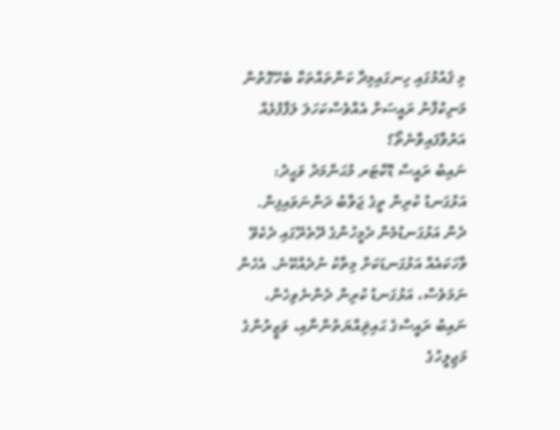މި ޤައުމުގައި ހިނގައިމިދާ ކަންތައްތަކާ ބެހޭގޮތުން މަނިކުފާނު ރައީސަށް އެއްވެސްކަހަލަ ލަފާފުޅެއް އަރުވާފައިވާނެތޯ؟
ނައިބު ރައީސް ޑޮކްޓަރ މުޙަންމަދު ވަޙީދު:
އަޅުގަނޑު ކުރިން ތީގެ ޖަވާބު ދަންނަވައިފިން. ދެން އަޅުގަނޑުމެން ދެމީހުންގެ ދޭތެރޭގައި ދެކެވޭ ވާހަކައެއް އަޅުގަނޑަކަށް މިތާކު ނުދެއްކޭނެ. އެހެން ނަމަވެސް، އަޅުގަނޑު ކުރިން ދެންނެވިހެން، ނައިބު ރައީސްގެ ޙައިޘިއްޔަތުންނާއި، ވަޒީރުންގެ މަޖިލީހުގެ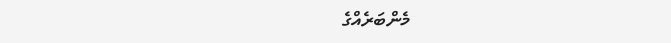މެންބަރެއްގެ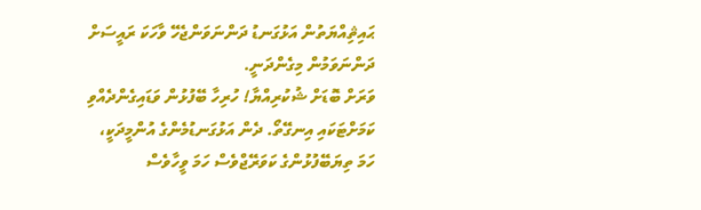ޙައިޘިއްޔަތުން އަޅުގަނޑު ދަންނަވަންޖެހޭ ވާހަކަ ރައީސަށް ދަންނަވަމުން މިގެންދަނީ.
ވަރަށް ބޮޑަށް ޝުކުރިއްޔާ! ހުރިހާ ބޭފުޅުން ވަޑައިގެންދެއްވި ކަމަށްޓަކައި އިނގޭތޯ. ދެން އަޅުގަނޑުމެންގެ އުންމީދަކީ، ހަމަ ތިޔަބޭފުޅުންގެ ކަވަރޭޖްވެސް ހަމަ ވީހާވެސް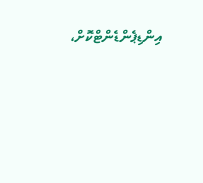އިންޑިޕެންޑެންޓްކޮށް،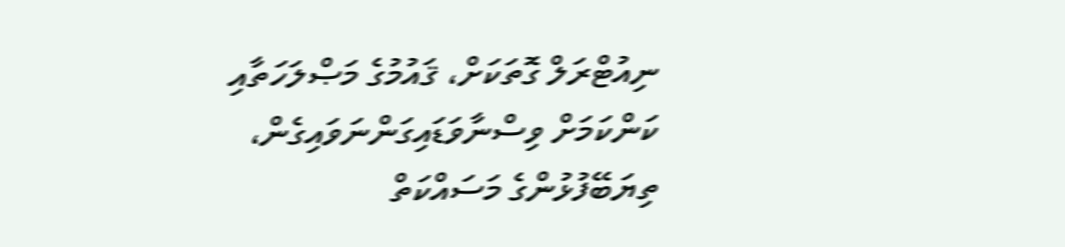ނިއުޓްރަލް ގޮތަކަށް، ޤައުމުގެ މަޞްލަހަތާއި ކަންކަމަށް ވިސްނާވަޑައިގަންނަވައިގެން، ތިޔަބޭފުޅުންގެ މަސައްކަތް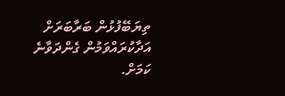ތިޔަބޭފުޅުން ބަރާބަރަށް އަދާކުރައްވަމުން ގެންދަވާނެ ކަމަށް.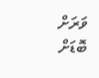ވަރަށް ބޮޑަށް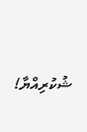ޝުކުރިއްޔާ!